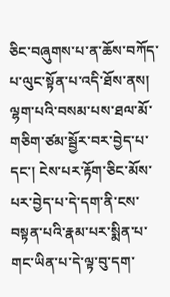ཅིང་བཞུགས་པ་ན་ཆོས་བཀོད་པ་ལུང་སྟོན་པ་འདི་ཐོས་ནས། ལྷག་པའི་བསམ་པས་ཐལ་མོ་གཅིག་ཙམ་སྦྱོར་བར་བྱེད་པ་དང་། ངེས་པར་རྟོག་ཅིང་མོས་པར་བྱེད་པ་དེ་དག་ནི་ངས་བསྟན་པའི་རྣམ་པར་སྨིན་པ་གང་ཡིན་པ་དེ་ལྟ་བུ་དག་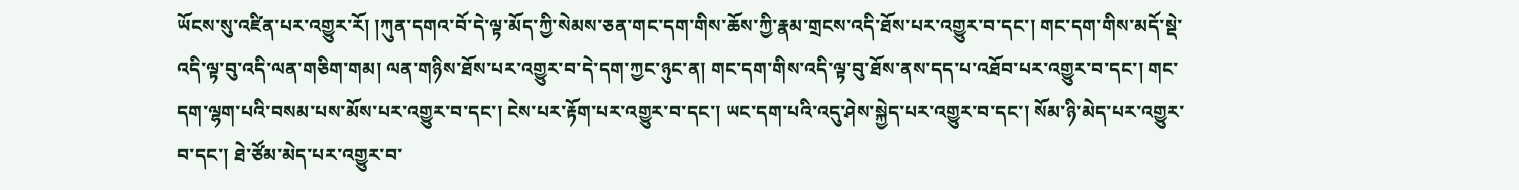ཡོངས་སུ་འཛིན་པར་འགྱུར་རོ། །ཀུན་དགའ་བོ་དེ་ལྟ་མོད་ཀྱི་སེམས་ཅན་གང་དག་གིས་ཆོས་ཀྱི་རྣམ་གྲངས་འདི་ཐོས་པར་འགྱུར་བ་དང་། གང་དག་གིས་མདོ་སྡེ་འདི་ལྟ་བུ་འདི་ལན་གཅིག་གམ། ལན་གཉིས་ཐོས་པར་འགྱུར་བ་དེ་དག་ཀྱང་ཉུང་ན། གང་དག་གིས་འདི་ལྟ་བུ་ཐོས་ནས་དད་པ་འཐོབ་པར་འགྱུར་བ་དང་། གང་དག་ལྷག་པའི་བསམ་པས་མོས་པར་འགྱུར་བ་དང་། ངེས་པར་རྟོག་པར་འགྱུར་བ་དང་། ཡང་དག་པའི་འདུ་ཤེས་སྐྱེད་པར་འགྱུར་བ་དང་། སོམ་ཉི་མེད་པར་འགྱུར་བ་དང་། ཐེ་ཙོམ་མེད་པར་འགྱུར་བ་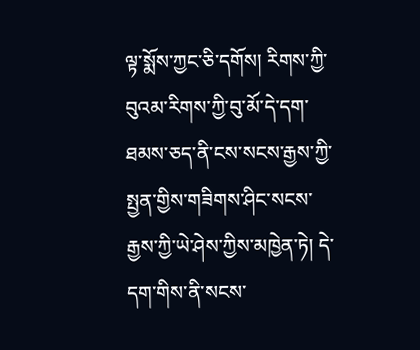ལྟ་སྨོས་ཀྱང་ཅི་དགོས། རིགས་ཀྱི་བུའམ་རིགས་ཀྱི་བུ་མོ་དེ་དག་ཐམས་ཅད་ནི་ངས་སངས་རྒྱས་ཀྱི་སྤྱན་གྱིས་གཟིགས་ཤིང་སངས་རྒྱས་ཀྱི་ཡེ་ཤེས་ཀྱིས་མཁྱེན་ཏེ། དེ་དག་གིས་ནི་སངས་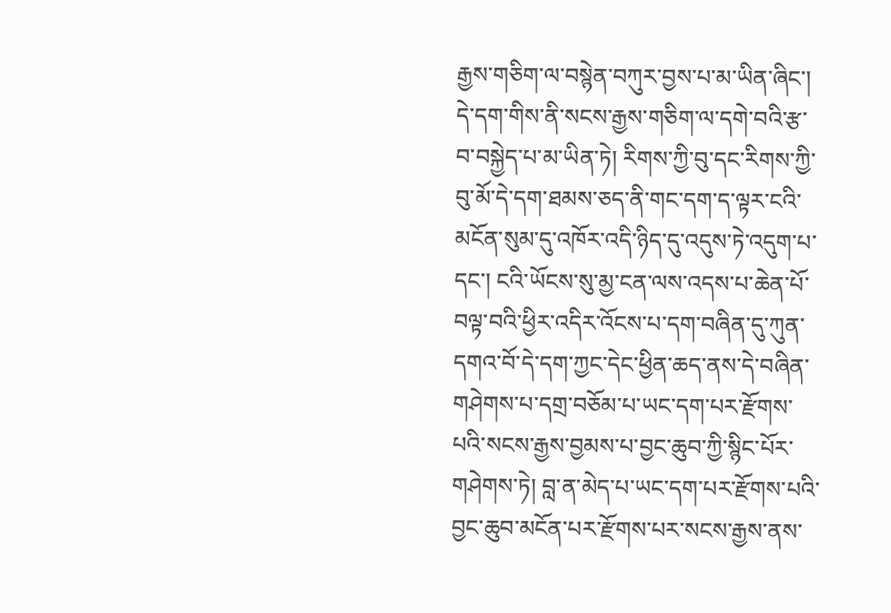རྒྱས་གཅིག་ལ་བསྙེན་བཀུར་བྱས་པ་མ་ཡིན་ཞིང་། དེ་དག་གིས་ནི་སངས་རྒྱས་གཅིག་ལ་དགེ་བའི་རྩ་བ་བསྐྱེད་པ་མ་ཡིན་ཏེ། རིགས་ཀྱི་བུ་དང་རིགས་ཀྱི་བུ་མོ་དེ་དག་ཐམས་ཅད་ནི་གང་དག་ད་ལྟར་ངའི་མངོན་སུམ་དུ་འཁོར་འདི་ཉིད་དུ་འདུས་ཏེ་འདུག་པ་དང་། ངའི་ཡོངས་སུ་མྱ་ངན་ལས་འདས་པ་ཆེན་པོ་བལྟ་བའི་ཕྱིར་འདིར་འོངས་པ་དག་བཞིན་དུ་ཀུན་དགའ་བོ་དེ་དག་ཀྱང་དེང་ཕྱིན་ཆད་ནས་དེ་བཞིན་གཤེགས་པ་དགྲ་བཅོམ་པ་ཡང་དག་པར་རྫོགས་པའི་སངས་རྒྱས་བྱམས་པ་བྱང་ཆུབ་ཀྱི་སྙིང་པོར་གཤེགས་ཏེ། བླ་ན་མེད་པ་ཡང་དག་པར་རྫོགས་པའི་བྱང་ཆུབ་མངོན་པར་རྫོགས་པར་སངས་རྒྱས་ནས་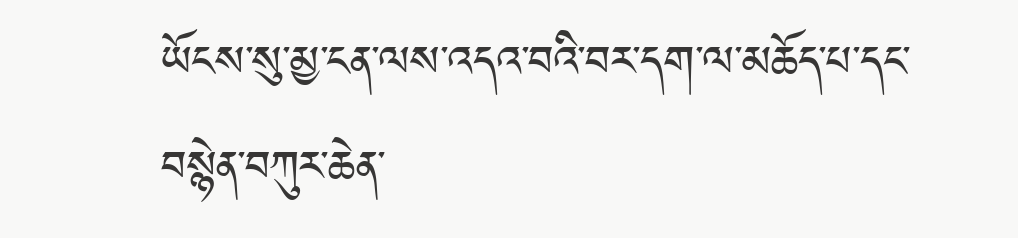ཡོངས་སུ་མྱ་ངན་ལས་འདའ་བའི་བར་དག་ལ་མཆོད་པ་དང་བསྙེན་བཀུར་ཆེན་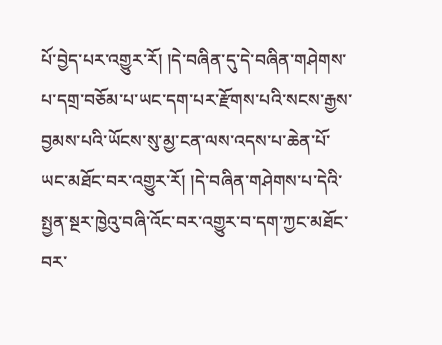པོ་བྱེད་པར་འགྱུར་རོ། །དེ་བཞིན་དུ་དེ་བཞིན་གཤེགས་པ་དགྲ་བཅོམ་པ་ཡང་དག་པར་རྫོགས་པའི་སངས་རྒྱས་བྱམས་པའི་ཡོངས་སུ་མྱ་ངན་ལས་འདས་པ་ཆེན་པོ་ཡང་མཐོང་བར་འགྱུར་རོ། །དེ་བཞིན་གཤེགས་པ་དེའི་སྤྱན་སྔར་ཁྱེའུ་བཞི་འོང་བར་འགྱུར་བ་དག་ཀྱང་མཐོང་བར་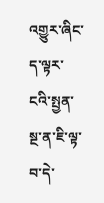འགྱུར་ཞིང་ད་ལྟར་ངའི་སྤྱན་སྔ་ན་ཇི་ལྟ་བ་དེ་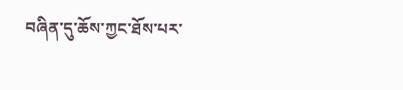བཞིན་དུ་ཆོས་ཀྱང་ཐོས་པར་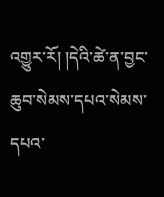འགྱུར་རོ། །དེའི་ཚེ་ན་བྱང་ཆུབ་སེམས་དཔའ་སེམས་དཔའ་